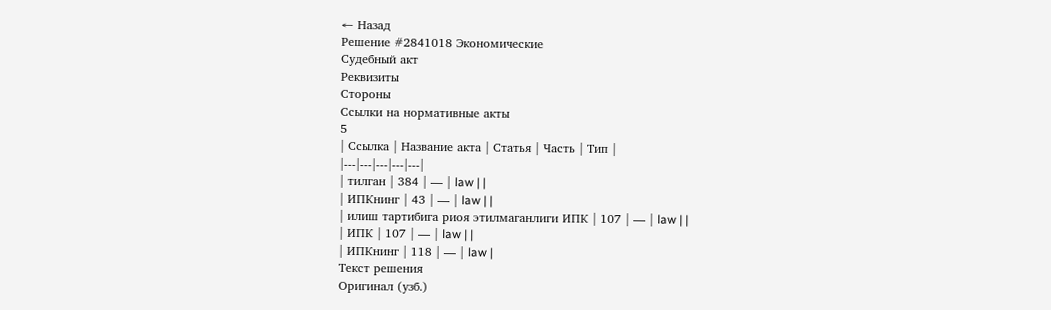← Назад
Решение #2841018 Экономические
Судебный акт
Реквизиты
Стороны
Ссылки на нормативные акты
5
| Ссылка | Название акта | Статья | Часть | Тип |
|---|---|---|---|---|
| тилган | 384 | — | law | |
| ИПКнинг | 43 | — | law | |
| илиш тартибига риоя этилмаганлиги ИПК | 107 | — | law | |
| ИПК | 107 | — | law | |
| ИПКнинг | 118 | — | law |
Текст решения
Оригинал (узб.)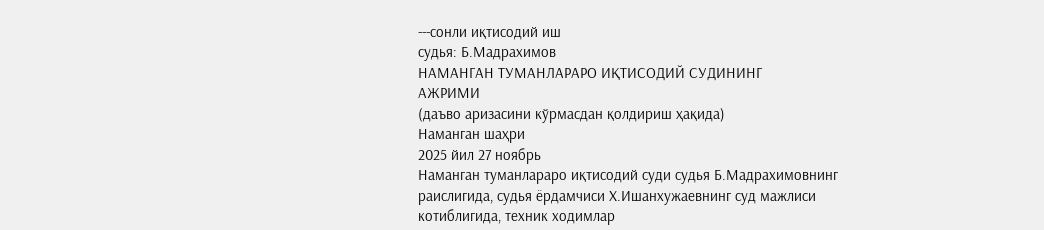---сонли иқтисодий иш
судья: Б.Мадрахимов
НАМАНГАН ТУМАНЛАРАРО ИҚТИСОДИЙ СУДИНИНГ
АЖРИМИ
(даъво аризасини кўрмасдан қолдириш ҳақида)
Наманган шаҳри
2025 йил 27 ноябрь
Наманган туманлараро иқтисодий суди судья Б.Мадрахимовнинг
раислигида, судья ёрдамчиси Х.Ишанхужаевнинг суд мажлиси
котиблигида, техник ходимлар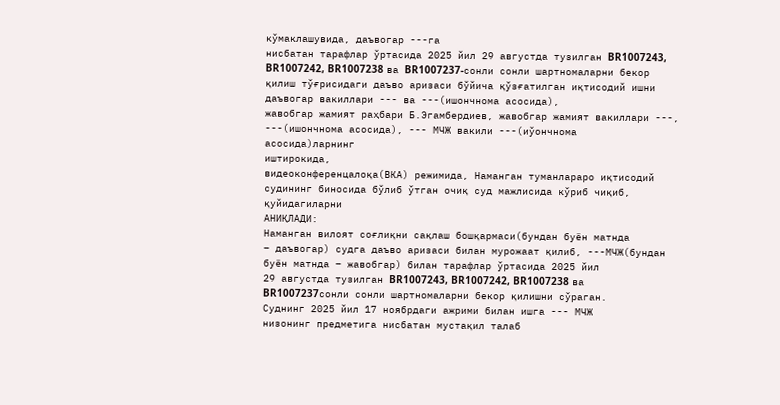кўмаклашувида, даъвогар ---га
нисбатан тарафлар ўртасида 2025 йил 29 августда тузилган BR1007243,
BR1007242, BR1007238 ва BR1007237-сонли сонли шартномаларни бекор
қилиш тўғрисидаги даъво аризаси бўйича қўзғатилган иқтисодий ишни
даъвогар вакиллари --- ва ---(ишончнома асосида),
жавобгар жамият раҳбари Б.Эгамбердиев, жавобгар жамият вакиллари ---, ---(ишончнома асосида), --- МЧЖ вакили ---(иўончнома
асосида)ларнинг
иштирокида,
видеоконференцалоқа(ВКА) режимида, Наманган туманлараро иқтисодий
судининг биносида бўлиб ўтган очиқ суд мажлисида кўриб чиқиб,
қуйидагиларни
АНИҚЛАДИ:
Наманган вилоят соғлиқни сақлаш бошқармаси(бундан буён матнда
– даъвогар) судга даъво аризаси билан мурожаат қилиб, ---МЧЖ(бундан буён матнда – жавобгар) билан тарафлар ўртасида 2025 йил
29 августда тузилган BR1007243, BR1007242, BR1007238 ва BR1007237сонли сонли шартномаларни бекор қилишни сўраган.
Суднинг 2025 йил 17 ноябрдаги ажрими билан ишга --- МЧЖ
низонинг предметига нисбатан мустақил талаб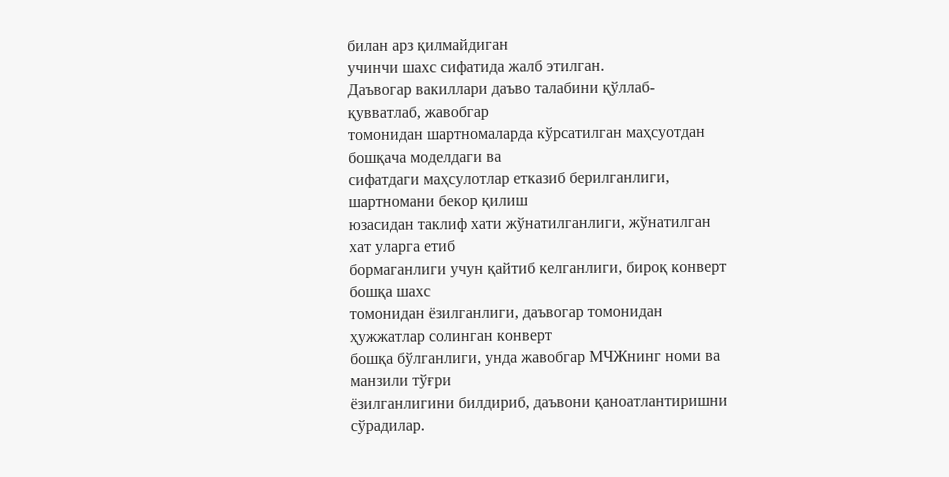билан арз қилмайдиган
учинчи шахс сифатида жалб этилган.
Даъвогар вакиллари даъво талабини қўллаб-қувватлаб, жавобгар
томонидан шартномаларда кўрсатилган маҳсуотдан бошқача моделдаги ва
сифатдаги маҳсулотлар етказиб берилганлиги, шартномани бекор қилиш
юзасидан таклиф хати жўнатилганлиги, жўнатилган хат уларга етиб
бормаганлиги учун қайтиб келганлиги, бироқ конверт бошқа шахс
томонидан ёзилганлиги, даъвогар томонидан ҳужжатлар солинган конверт
бошқа бўлганлиги, унда жавобгар МЧЖнинг номи ва манзили тўғри
ёзилганлигини билдириб, даъвони қаноатлантиришни сўрадилар.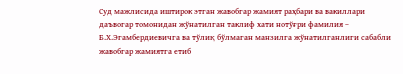Суд мажлисида иштирок этган жавобгар жамият раҳбари ва вакиллари
даъвогар томонидан жўнатилган таклиф хати нотўғри фамилия –
Б.Х.Эгамбердиевичга ва тўлиқ бўлмаган манзилга жўнатилганлиги сабабли
жавобгар жамиятга етиб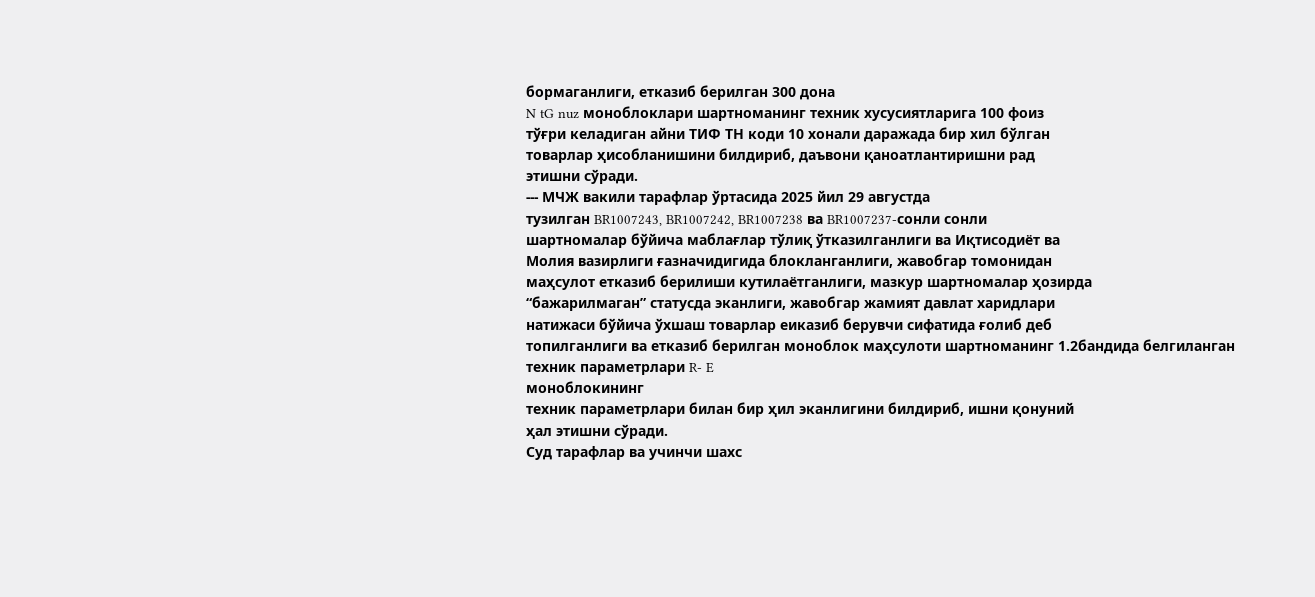бормаганлиги, етказиб берилган 300 дона
N tG nuz моноблоклари шартноманинг техник хусусиятларига 100 фоиз
тўғри келадиган айни ТИФ ТН коди 10 хонали даражада бир хил бўлган
товарлар ҳисобланишини билдириб, даъвони қаноатлантиришни рад
этишни сўради.
--- МЧЖ вакили тарафлар ўртасида 2025 йил 29 августда
тузилган BR1007243, BR1007242, BR1007238 ва BR1007237-сонли сонли
шартномалар бўйича маблағлар тўлиқ ўтказилганлиги ва Иқтисодиёт ва
Молия вазирлиги ғазначидигида блокланганлиги, жавобгар томонидан
маҳсулот етказиб берилиши кутилаётганлиги, мазкур шартномалар ҳозирда
“бажарилмаган” статусда эканлиги, жавобгар жамият давлат харидлари
натижаси бўйича ўхшаш товарлар еиказиб берувчи сифатида ғолиб деб
топилганлиги ва етказиб берилган моноблок маҳсулоти шартноманинг 1.2бандида белгиланган техник параметрлари R- E
моноблокининг
техник параметрлари билан бир ҳил эканлигини билдириб, ишни қонуний
ҳал этишни сўради.
Суд тарафлар ва учинчи шахс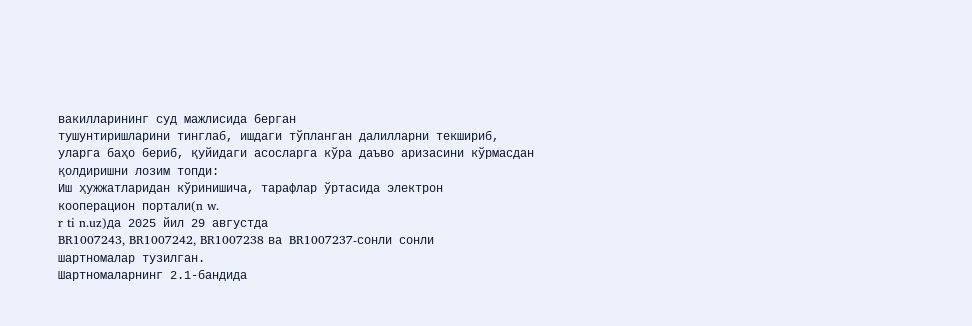вакилларининг суд мажлисида берган
тушунтиришларини тинглаб, ишдаги тўпланган далилларни текшириб,
уларга баҳо бериб, қуйидаги асосларга кўра даъво аризасини кўрмасдан
қолдиришни лозим топди:
Иш ҳужжатларидан кўринишича, тарафлар ўртасида электрон
кооперацион портали(n w.
r ti n.uz)да 2025 йил 29 августда
BR1007243, BR1007242, BR1007238 ва BR1007237-сонли сонли
шартномалар тузилган.
Шартномаларнинг 2.1-бандида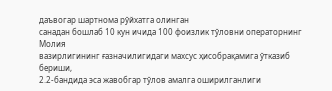даъвогар шартнома рўйхатга олинган
санадан бошлаб 10 кун ичида 100 фоизлик тўловни операторнинг Молия
вазирлигининг ғазначилигидаги махсус ҳисобрақамига ўтказиб бериши,
2.2-бандида эса жавобгар тўлов амалга оширилганлиги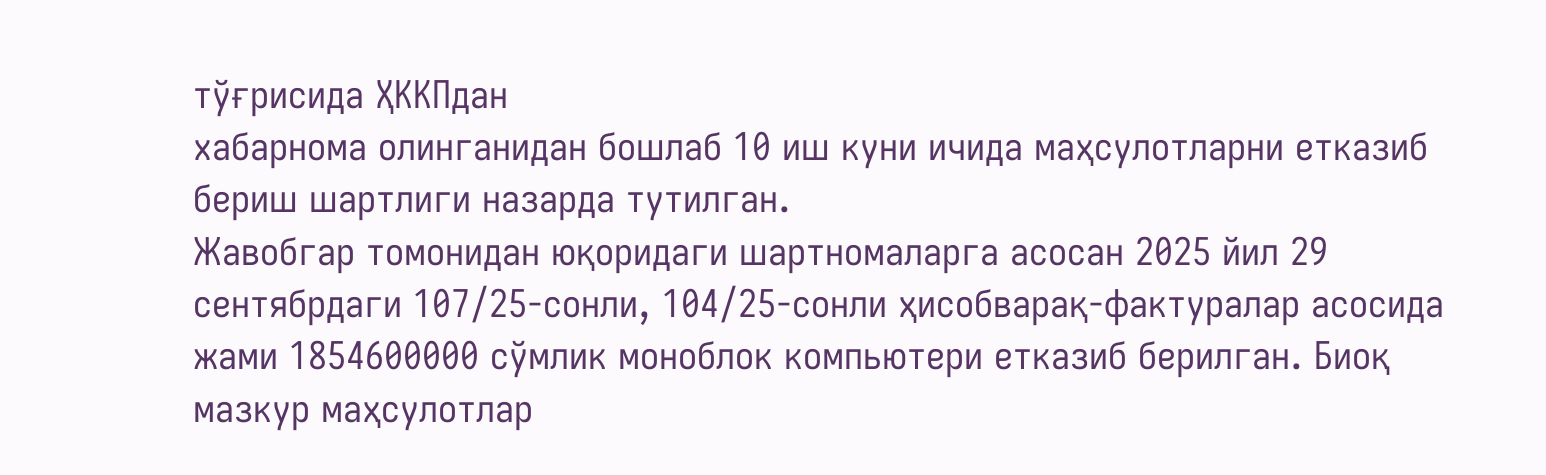тўғрисида ҲККПдан
хабарнома олинганидан бошлаб 10 иш куни ичида маҳсулотларни етказиб
бериш шартлиги назарда тутилган.
Жавобгар томонидан юқоридаги шартномаларга асосан 2025 йил 29
сентябрдаги 107/25-сонли, 104/25-сонли ҳисобварақ-фактуралар асосида
жами 1854600000 сўмлик моноблок компьютери етказиб берилган. Биоқ
мазкур маҳсулотлар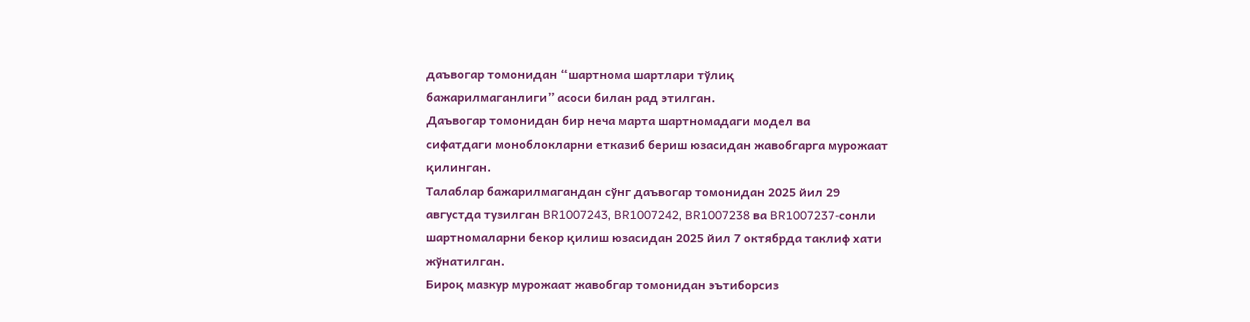даъвогар томонидан “шартнома шартлари тўлиқ
бажарилмаганлиги” асоси билан рад этилган.
Даъвогар томонидан бир неча марта шартномадаги модел ва
сифатдаги моноблокларни етказиб бериш юзасидан жавобгарга мурожаат
қилинган.
Талаблар бажарилмагандан сўнг даъвогар томонидан 2025 йил 29
августда тузилган BR1007243, BR1007242, BR1007238 ва BR1007237-сонли
шартномаларни бекор қилиш юзасидан 2025 йил 7 октябрда таклиф хати
жўнатилган.
Бироқ мазкур мурожаат жавобгар томонидан эътиборсиз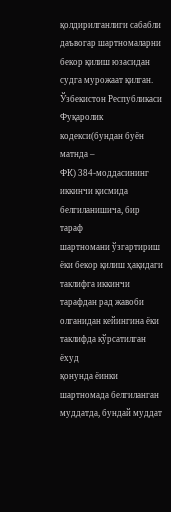қолдирилганлиги сабабли даъвогар шартномаларни бекор қилиш юзасидан
судга мурожаат қилган.
Ўзбекистон Республикаси Фуқаролик кодекси(бундан буён матнда –
ФК) 384-моддасининг иккинчи қисмида белгиланишича, бир тараф
шартномани ўзгартириш ёки бекор қилиш ҳақидаги таклифга иккинчи
тарафдан рад жавоби олганидан кейингина ёки таклифда кўрсатилган ёхуд
қонунда ёинки шартномада белгиланган муддатда, бундай муддат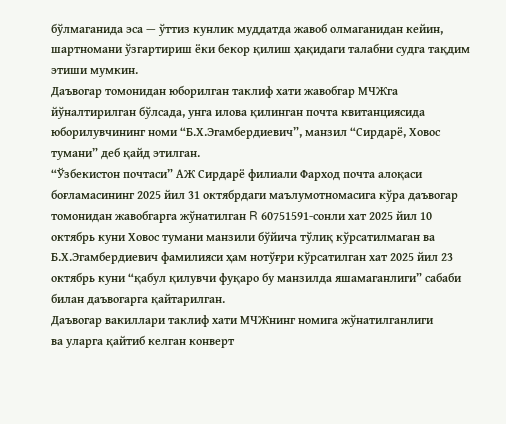бўлмаганида эса — ўттиз кунлик муддатда жавоб олмаганидан кейин,
шартномани ўзгартириш ёки бекор қилиш ҳақидаги талабни судга тақдим
этиши мумкин.
Даъвогар томонидан юборилган таклиф хати жавобгар МЧЖга
йўналтирилган бўлсада, унга илова қилинган почта квитанциясида
юборилувчининг номи “Б.Х.Эгамбердиевич”, манзил “Сирдарё, Ховос
тумани” деб қайд этилган.
“Ўзбекистон почтаси” АЖ Сирдарё филиали Фарход почта алоқаси
боғламасининг 2025 йил 31 октябрдаги маълумотномасига кўра даъвогар
томонидан жавобгарга жўнатилган R 60751591-сонли хат 2025 йил 10
октябрь куни Ховос тумани манзили бўйича тўлиқ кўрсатилмаган ва
Б.Х.Эгамбердиевич фамилияси ҳам нотўғри кўрсатилган хат 2025 йил 23
октябрь куни “қабул қилувчи фуқаро бу манзилда яшамаганлиги” сабаби
билан даъвогарга қайтарилган.
Даъвогар вакиллари таклиф хати МЧЖнинг номига жўнатилганлиги
ва уларга қайтиб келган конверт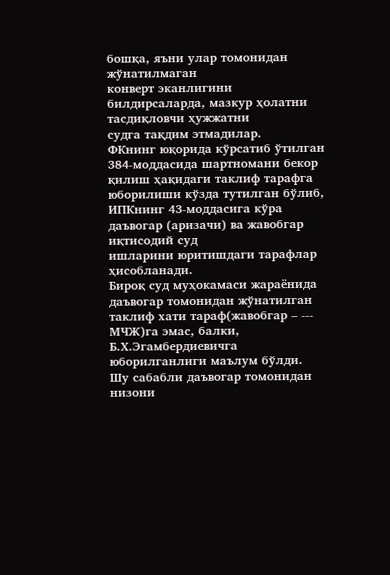бошқа, яъни улар томонидан жўнатилмаган
конверт эканлигини билдирсаларда, мазкур ҳолатни тасдиқловчи ҳужжатни
судга тақдим этмадилар.
ФКнинг юқорида кўрсатиб ўтилган 384-моддасида шартномани бекор
қилиш ҳақидаги таклиф тарафга юборилиши кўзда тутилган бўлиб,
ИПКнинг 43-моддасига кўра даъвогар (аризачи) ва жавобгар иқтисодий суд
ишларини юритишдаги тарафлар ҳисобланади.
Бироқ суд муҳокамаси жараёнида даъвогар томонидан жўнатилган
таклиф хати тараф(жавобгар – --- МЧЖ)га эмас, балки,
Б.Х.Эгамбердиевичга юборилганлиги маълум бўлди.
Шу сабабли даъвогар томонидан низони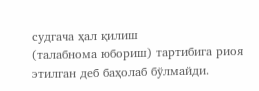судгача ҳал қилиш
(талабнома юбориш) тартибига риоя этилган деб баҳолаб бўлмайди.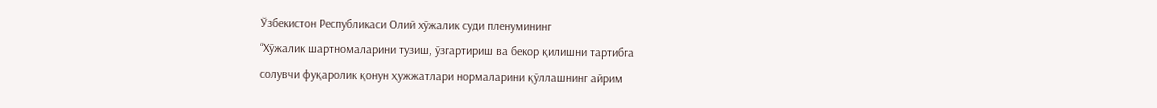Ўзбекистон Республикаси Олий хўжалик суди пленумининг
“Хўжалик шартномаларини тузиш, ўзгартириш ва бекор қилишни тартибга
солувчи фуқаролик қонун ҳужжатлари нормаларини қўллашнинг айрим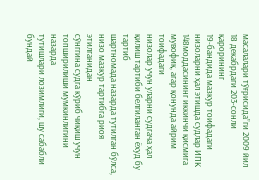масалалари тўғрисида”ги 2009 йил 18 декабрдаги 203-сонли қарорининг
19-бандида мазкур тоифадаги низоларни ҳал этишда судлар ИПК 148моддасининг иккинчи қисмига мувофиқ, агар қонунда айрим тоифадаги
низолар учун уларни судгача ҳал қилиш тартиби белгиланган ёхуд бу тартиб
шартномада назарда тутилган бўлса, низо мазкур тартибга риоя этилганидан
сўнггина судга кўриб чиқиш учун топширилиши мумкинлигини назарда
тутишлари лозимлиги, шу сабабли бундай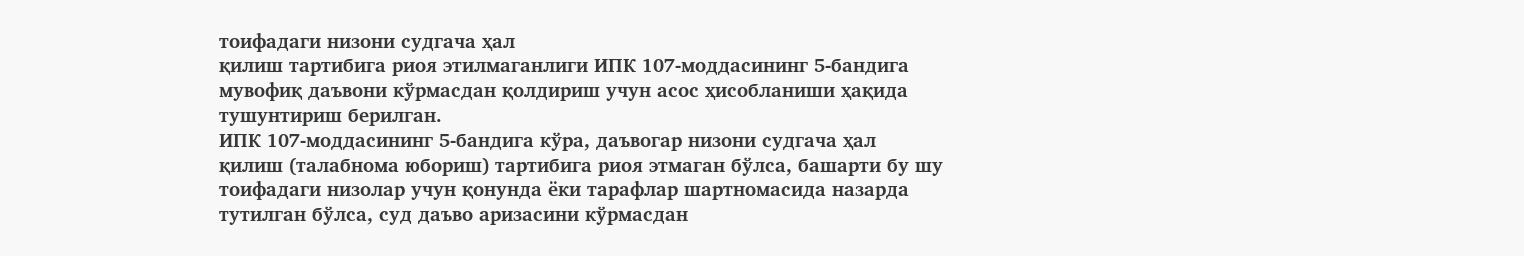тоифадаги низони судгача ҳал
қилиш тартибига риоя этилмаганлиги ИПК 107-моддасининг 5-бандига
мувофиқ даъвони кўрмасдан қолдириш учун асос ҳисобланиши ҳақида
тушунтириш берилган.
ИПК 107-моддасининг 5-бандига кўра, даъвогар низони судгача ҳал
қилиш (талабнома юбориш) тартибига риоя этмаган бўлса, башарти бу шу
тоифадаги низолар учун қонунда ёки тарафлар шартномасида назарда
тутилган бўлса, суд даъво аризасини кўрмасдан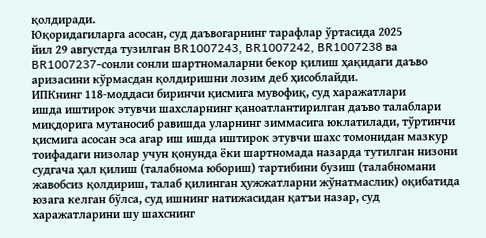қолдиради.
Юқоридагиларга асосан, суд даъвогарнинг тарафлар ўртасида 2025
йил 29 августда тузилган BR1007243, BR1007242, BR1007238 ва
BR1007237-сонли сонли шартномаларни бекор қилиш ҳақидаги даъво
аризасини кўрмасдан қолдиришни лозим деб ҳисоблайди.
ИПКнинг 118-моддаси биринчи қисмига мувофиқ, суд харажатлари
ишда иштирок этувчи шахсларнинг қаноатлантирилган даъво талаблари
миқдорига мутаносиб равишда уларнинг зиммасига юклатилади, тўртинчи
қисмига асосан эса агар иш ишда иштирок этувчи шахс томонидан мазкур
тоифадаги низолар учун қонунда ёки шартномада назарда тутилган низони
судгача ҳал қилиш (талабнома юбориш) тартибини бузиш (талабномани
жавобсиз қолдириш, талаб қилинган ҳужжатларни жўнатмаслик) оқибатида
юзага келган бўлса, суд ишнинг натижасидан қатъи назар, суд
харажатларини шу шахснинг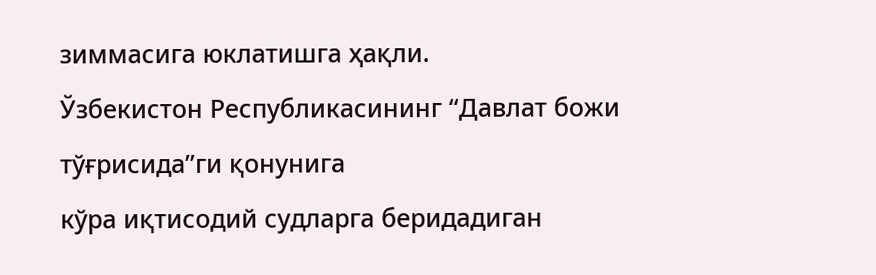зиммасига юклатишга ҳақли.
Ўзбекистон Республикасининг “Давлат божи тўғрисида”ги қонунига
кўра иқтисодий судларга беридадиган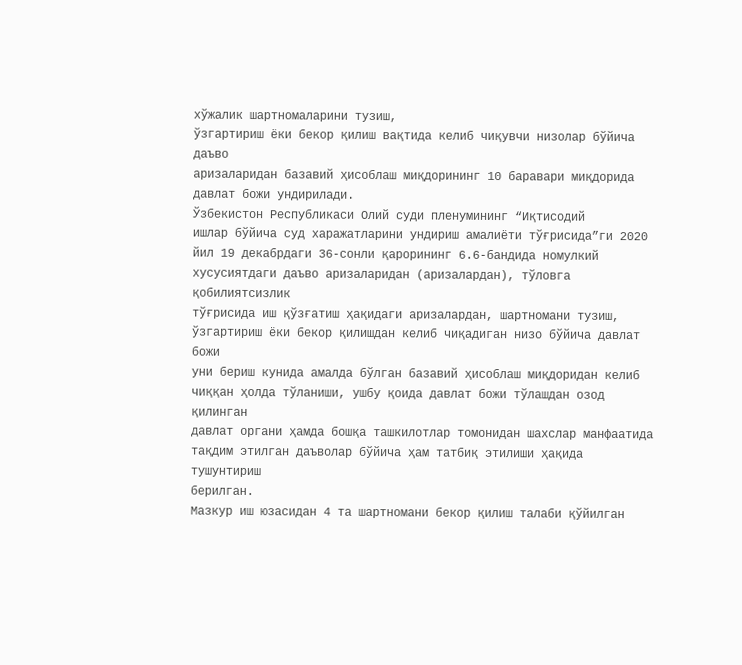хўжалик шартномаларини тузиш,
ўзгартириш ёки бекор қилиш вақтида келиб чиқувчи низолар бўйича даъво
аризаларидан базавий ҳисоблаш миқдорининг 10 баравари миқдорида
давлат божи ундирилади.
Ўзбекистон Республикаси Олий суди пленумининг “Иқтисодий
ишлар бўйича суд харажатларини ундириш амалиёти тўғрисида”ги 2020
йил 19 декабрдаги 36-сонли қарорининг 6.6-бандида номулкий
хусусиятдаги даъво аризаларидан (аризалардан), тўловга қобилиятсизлик
тўғрисида иш қўзғатиш ҳақидаги аризалардан, шартномани тузиш,
ўзгартириш ёки бекор қилишдан келиб чиқадиган низо бўйича давлат божи
уни бериш кунида амалда бўлган базавий ҳисоблаш миқдоридан келиб
чиққан ҳолда тўланиши, ушбу қоида давлат божи тўлашдан озод қилинган
давлат органи ҳамда бошқа ташкилотлар томонидан шахслар манфаатида
тақдим этилган даъволар бўйича ҳам татбиқ этилиши ҳақида тушунтириш
берилган.
Мазкур иш юзасидан 4 та шартномани бекор қилиш талаби қўйилган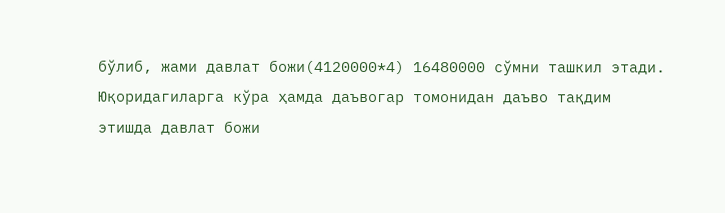бўлиб, жами давлат божи(4120000*4) 16480000 сўмни ташкил этади.
Юқоридагиларга кўра ҳамда даъвогар томонидан даъво тақдим
этишда давлат божи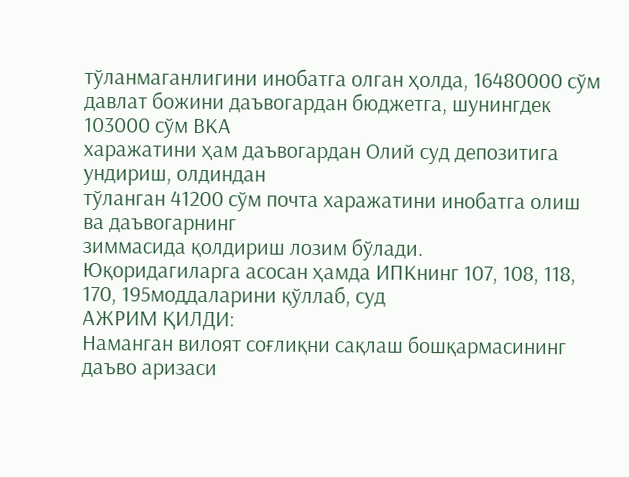тўланмаганлигини инобатга олган ҳолда, 16480000 сўм
давлат божини даъвогардан бюджетга, шунингдек 103000 сўм ВКА
харажатини ҳам даъвогардан Олий суд депозитига ундириш, олдиндан
тўланган 41200 сўм почта харажатини инобатга олиш ва даъвогарнинг
зиммасида қолдириш лозим бўлади.
Юқоридагиларга асосан ҳамда ИПКнинг 107, 108, 118, 170, 195моддаларини қўллаб, суд
АЖРИМ ҚИЛДИ:
Наманган вилоят соғлиқни сақлаш бошқармасининг даъво аризаси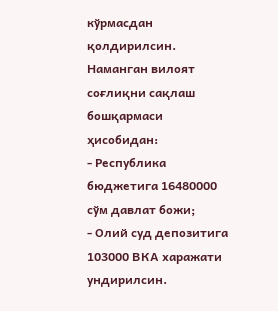кўрмасдан қолдирилсин.
Наманган вилоят соғлиқни сақлаш бошқармаси ҳисобидан:
- Республика бюджетига 16480000 сўм давлат божи;
- Олий суд депозитига 103000 ВКА харажати ундирилсин.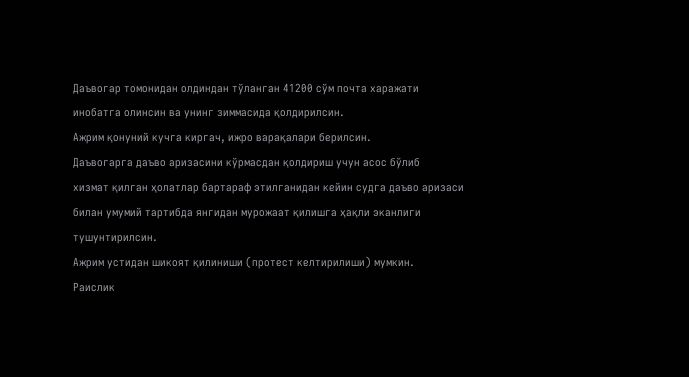Даъвогар томонидан олдиндан тўланган 41200 сўм почта харажати
инобатга олинсин ва унинг зиммасида қолдирилсин.
Ажрим қонуний кучга киргач, ижро варақалари берилсин.
Даъвогарга даъво аризасини кўрмасдан қолдириш учун асос бўлиб
хизмат қилган ҳолатлар бартараф этилганидан кейин судга даъво аризаси
билан умумий тартибда янгидан мурожаат қилишга ҳақли эканлиги
тушунтирилсин.
Ажрим устидан шикоят қилиниши (протест келтирилиши) мумкин.
Раислик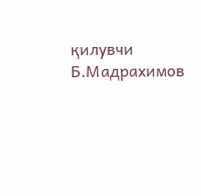қилувчи
Б.Мадрахимов